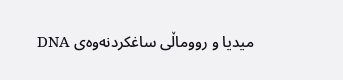میدیا و رووماڵی ساغكردنه‌وه‌ی ‌DNA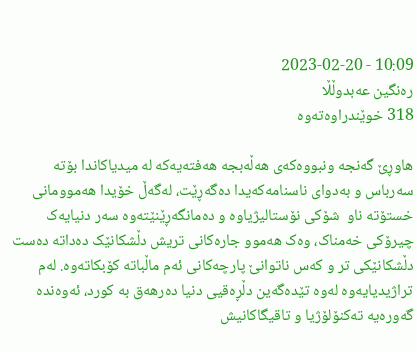10:09 - 2023-02-20
ره‌نگین عه‌بدوڵڵا
318 خوێندراوەتەوە

هاوڕێ گه‌نجه‌ ونبووه‌كه‌‌ی‌ هەڵه‌بجه‌ هەفتەیەکە لە میدیاکاندا بۆتە سەرباس و به‌دوای‌ ناسنامەکەیدا دەگەڕێت، لەگەڵ خۆیدا هەموومانی خستۆتە ناو  شۆکی نۆستالیژیاوە و دەمانگه‌ڕێنێتەوە سەر دنیایەک چیرۆکی خەمناک، وەک هەموو جارەکانی تریش دڵشکانێک ده‌داته دەست‌ دڵشکانێکی تر و کەس ناتوانێ پارچه‌كانی‌ ئه‌م ماڵباته‌ كۆبکاتەوە. لەم تراژیدیایەوە لەوە تێدەگەین دڵڕەقیی دنیا ده‌رهه‌ق به‌ کورد، ئەوەندە گەورەیە تەکنۆلۆژیا و تاقیگاکانیش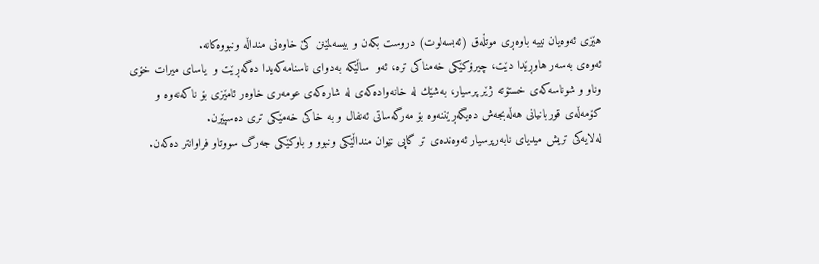هێزی ئەوەیان نییە باوەڕی موتڵەق (ئەبسەلوت) دروست بکەن و بیسه‌لمێنن کێ خاوەنی منداڵه‌ ونبووه‌كانە‌.
ئه‌وه‌ی‌ به‌سه‌ر هاوڕێدا دێت، چیرۆكێكی خەمناکی ترە‌، ئەو  ساڵێكه‌ به‌دوای‌ ناسنامه‌كه‌یدا ده‌گه‌ڕێت و  یاسای میرات خۆی‌ وناو و شوناسه‌كه‌ی‌ خستۆتە ژێر پرسیار، به‌شێك له‌ خانه‌واده‌كه‌ی‌ له‌ شاره‌كه‌ی‌ عومه‌ری خاوه‌ر ئامێزی بۆ ناكه‌نه‌وه‌ و كۆمه‌ڵه‌ی‌ قوربانیانی هه‌ڵه‌بجه‌ش ده‌یگه‌ڕێننه‌وه‌ بۆ مه‌رگه‌ساتی‌ ئه‌نفال و به‌ خاكی خه‌مێكی‌ تری ده‌سپێرن.
لەلایەكی تریش میدیای نابه‌رپرسیار ئه‌وه‌نده‌ی‌ تر گاپی نێوان منداڵێكی‌ ونبوو و باوكێكی‌ جه‌رگ سووتاو فراوانتر ده‌كه‌ن.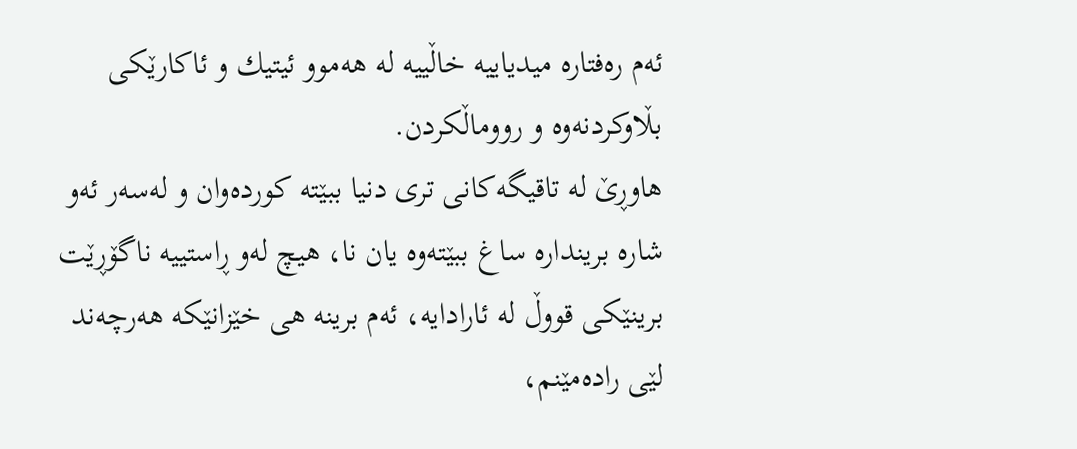ئه‌م ره‌فتاره‌ میدیاییه‌ خاڵییه‌ له‌ هه‌موو ئیتیك و ئاكارێكی‌ بڵاوكردنه‌وه‌ و رووماڵكردن.
هاوڕێ له‌ تاقیگه‌كانی‌ تری دنیا ببێته‌ كورده‌وان و له‌سه‌ر ئه‌و شاره‌ برینداره‌ ساغ ببێته‌وه‌ یان نا، هیچ له‌و ڕاستییە ناگۆڕێت برینێكی‌ قووڵ له‌ ئارادایه‌، ئه‌م برینه‌ هی خێزانێكه‌ هه‌رچه‌ند لێی رادەمێنم،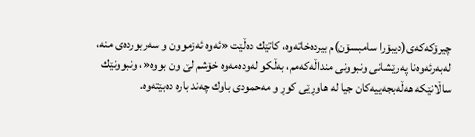چیرۆکەکەی(دیبۆرا سامبسۆن)م بیرده‌خاته‌وه‌، كاتێك ده‌ڵێت «ئه‌وه‌ ئه‌زموون و سه‌ربورده‌ی‌ منه‌، له‌به‌رئه‌وه‌نا په‌رێشانی‌ ونبوونی‌ منداڵه‌كه‌مم، به‌ڵكو له‌وده‌مه‌وه‌ خۆشم لێ ون بووه‌«، ونبوونێك ساڵانێكه‌ هه‌ڵه‌بجه‌ییه‌كان جیا لە هاوڕێی‌ كوڕ و مه‌حمودی‌ باوك چەند بارە دەبێتەوە‌.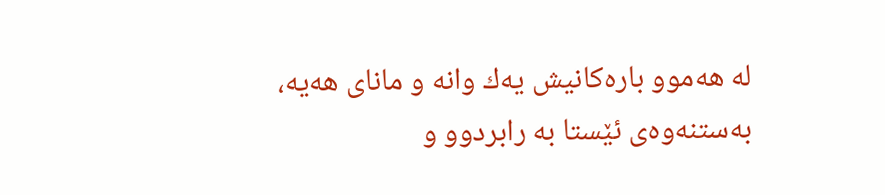له‌ هه‌موو باره‌كانیش یه‌ك وانه‌ و مانای هه‌یه‌، به‌ستنه‌وه‌ی‌ ئێستا به‌ رابردوو و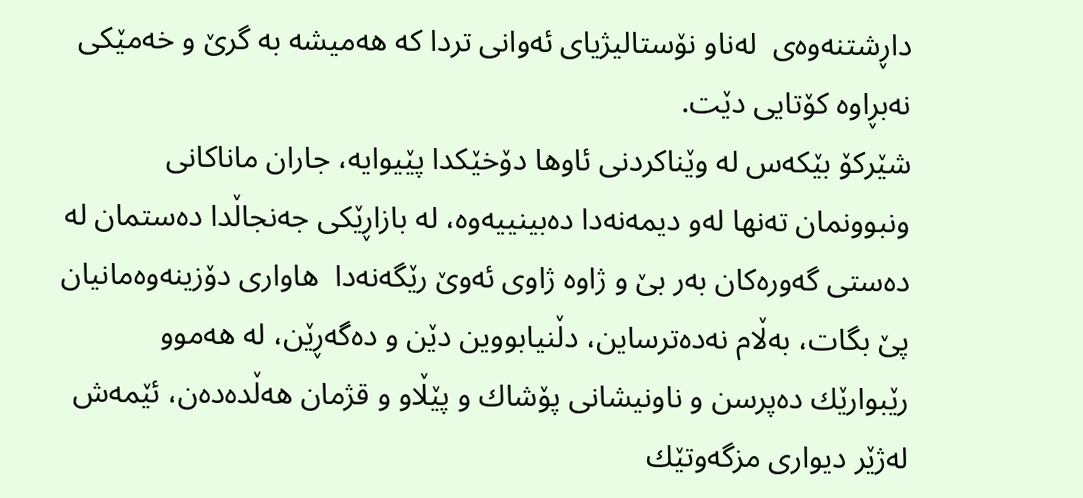داڕشتنەوەی  له‌ناو نۆستالیژیای‌ ئه‌وانی‌ تردا کە هەمیشە بە گرێ و خەمێکی نەبڕاوە کۆتایی دێت.
شێركۆ بێكه‌س له‌ وێناکردنی ئاوها دۆخێکدا پێیوایە‌، جاران ماناكانی‌ ونبوونمان ته‌نها له‌و دیمه‌نه‌دا ده‌بینییه‌وه‌، له‌ بازاڕێكی‌ جه‌نجاڵدا ده‌ستمان له‌ ده‌ستی‌ گه‌وره‌كان به‌ر بێ و ژاوه‌ ژاوی ئه‌وێ رێگه‌نه‌دا  هاواری دۆزینەوەمانیان پێ بگات، به‌ڵام نه‌ده‌ترساین، دڵنیابووین دێن و ده‌گه‌ڕێن، له‌ هه‌موو رێبوارێك ده‌پرسن و ناونیشانی پۆشاك و پێڵاو و قژمان هەڵدەدەن، ئێمەش له‌ژێر دیواری مزگه‌وتێك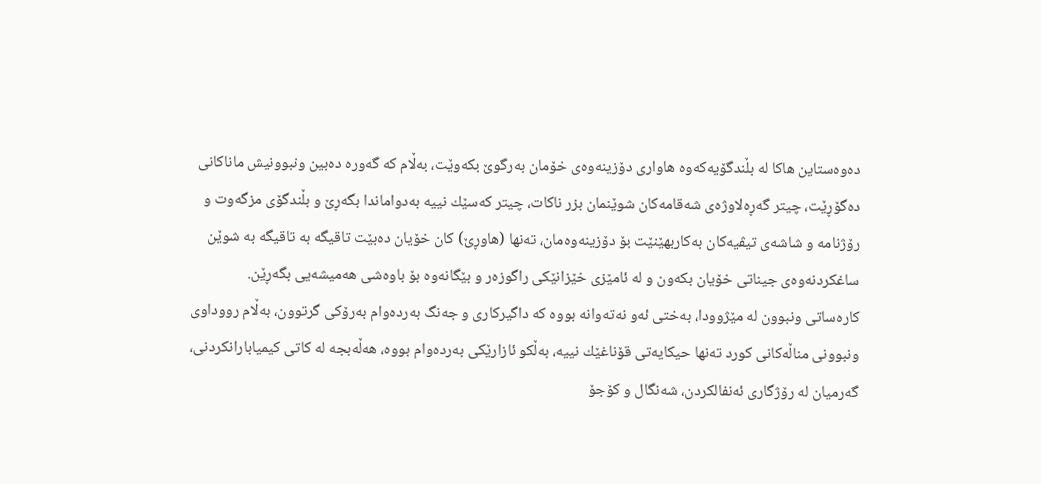ده‌وه‌ستاین هاكا له‌ بڵندگۆیه‌كه‌وه‌ هاواری دۆزینه‌وه‌ی خۆمان به‌رگوێ بكه‌وێت، به‌ڵام كه‌ گه‌وره‌ ده‌بین ونبوونیش ماناكانی‌ ده‌گۆڕێت، چیتر گه‌ڕه‌لاوژه‌ی‌ شه‌قامه‌كان شوێنمان بزر ناكات، چیتر كه‌سێك نییه‌ به‌دواماندا بگه‌ڕێ و بڵندگۆی مزگه‌وت و  رۆژنامه‌ و شاشه‌ی‌ تیڤیه‌كان به‌كاربهێنێت بۆ دۆزینه‌وه‌مان، ته‌نها (هاوڕێ) كان خۆیان ده‌بێت تاقیگه‌ به‌ تاقیگه‌ بە شوێن ساغكردنه‌وه‌ی‌ جیناتی خۆیان بكه‌ون و له‌ ئامێزی خێزانێكی‌ راگوزەر و بێگانە‌وە بۆ باوه‌شی هه‌میشه‌یی بگه‌ڕێن.
کارەساتی ونبوون له‌ مێژوودا، بەختی ئه‌و نه‌ته‌وانه‌ بووه‌ كه‌ داگیركاری و جه‌نگ به‌رده‌وام به‌رۆكی‌ گرتوون، به‌ڵام رووداوی ونبوونی‌ مناڵەکانی كورد ته‌نها حیكایه‌تی‌ قۆناغێك نییه‌، به‌ڵكو ئازارێكی‌ به‌رده‌وام بووه‌، هه‌ڵه‌بجه‌ لە کاتی کیمیابارانکردنی، گه‌رمیان له‌ رۆژگاری ئه‌نفالكردن، شه‌نگال و كۆجۆ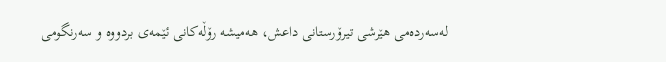له‌سه‌رده‌می‌ هێرشی تیرۆرستانی داعش، هه‌میشە رۆڵه‌كانی ئێمه‌ی‌ بردووه‌ و سەرنگومی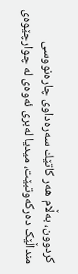كردوون، به‌ڵام هه‌ر كاتێك سه‌ره‌داوی‌ چاره‌نووسی منداڵێک ده‌ركه‌وتبێت، میدیا له‌بری ئه‌وه‌ی‌ له‌ چوارچێوه‌ی‌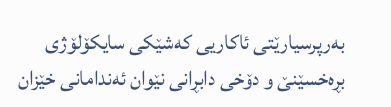به‌رپرسیارێتی‌ ئاكاریی كه‌شێكی‌ سایكۆلۆژی بڕه‌خسێنێ و دۆخی‌ دابڕانی نێوان ئه‌ندامانی‌ خێزان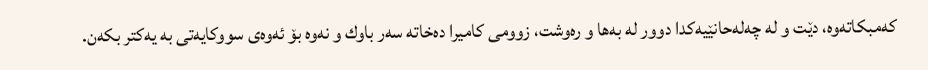كه‌مبكاته‌وه‌، دێت و له‌ چه‌له‌حانێیه‌كدا دوور لە بەها و رەوشت، زوومی‌ كامیرا ده‌خاته‌ سه‌ر باوك و نەوە بۆ ئه‌وه‌ی‌ سووكایه‌تی‌ به‌ یه‌كتر بكه‌ن.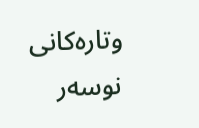وتارەکانی نوسەر